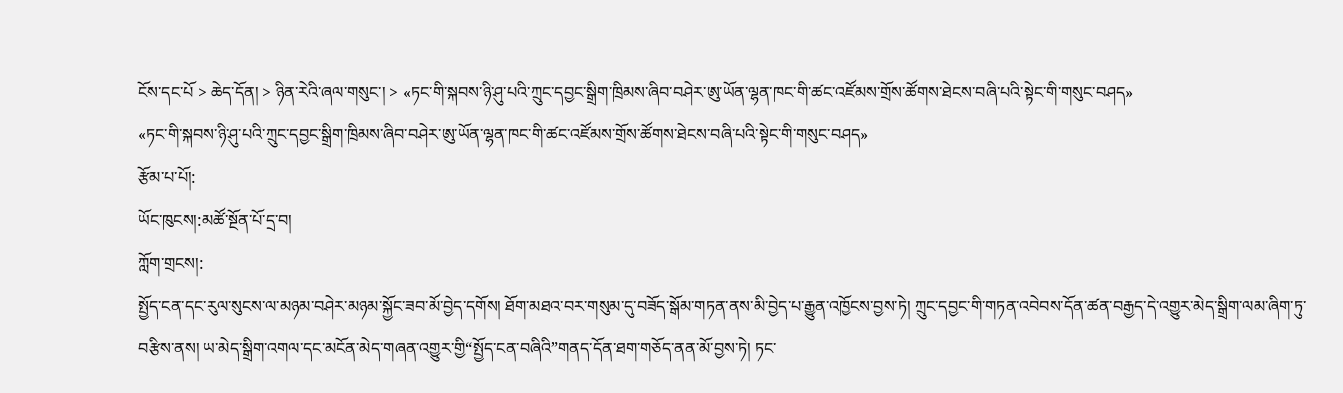ངོས་དང་པོ > ཆེད་དོན། > ཉིན་རེའི་ཞལ་གསུང་། > «ཏང་གི་སྐབས་ཉི་ཤུ་པའི་ཀྲུང་དབྱང་སྒྲིག་ཁྲིམས་ཞིབ་བཤེར་ཨུ་ཡོན་ལྷན་ཁང་གི་ཚང་འཛོམས་གྲོས་ཚོགས་ཐེངས་བཞི་པའི་སྟེང་གི་གསུང་བཤད»
«ཏང་གི་སྐབས་ཉི་ཤུ་པའི་ཀྲུང་དབྱང་སྒྲིག་ཁྲིམས་ཞིབ་བཤེར་ཨུ་ཡོན་ལྷན་ཁང་གི་ཚང་འཛོམས་གྲོས་ཚོགས་ཐེངས་བཞི་པའི་སྟེང་གི་གསུང་བཤད»
རྩོམ་པ་པོ།:
ཡོང་ཁུངས།:མཚོ་སྔོན་པོ་དྲ་བ།
ཀློག་གྲངས།:
སྤྱོད་ངན་དང་རུལ་སུངས་ལ་མཉམ་བཤེར་མཉམ་སྐྱོང་ཟབ་མོ་བྱེད་དགོས། ཐོག་མཐའ་བར་གསུམ་དུ་བཟོད་སྒོམ་གཏན་ནས་མི་བྱེད་པ་རྒྱུན་འཁྱོངས་བྱས་ཏེ། ཀྲུང་དབྱང་གི་གཏན་འབེབས་དོན་ཚན་བརྒྱད་དེ་འགྱུར་མེད་སྒྲིག་ལམ་ཞིག་ཏུ་བརྩིས་ནས། ཡ་མེད་སྒྲིག་འགལ་དང་མངོན་མེད་གཞན་འགྱུར་གྱི“སྤྱོད་ངན་བཞིའི”གནད་དོན་ཐག་གཅོད་ནན་མོ་བྱས་ཏེ། ཏང་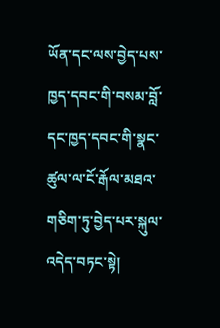ཡོན་དང་ལས་བྱེད་པས་ཁྱད་དབང་གི་བསམ་བློ་དང་ཁྱད་དབང་གི་སྣང་ཚུལ་ལ་ངོ་རྒོལ་མཐའ་གཅིག་ཏུ་བྱེད་པར་སྐུལ་འདེད་བཏང་སྟེ།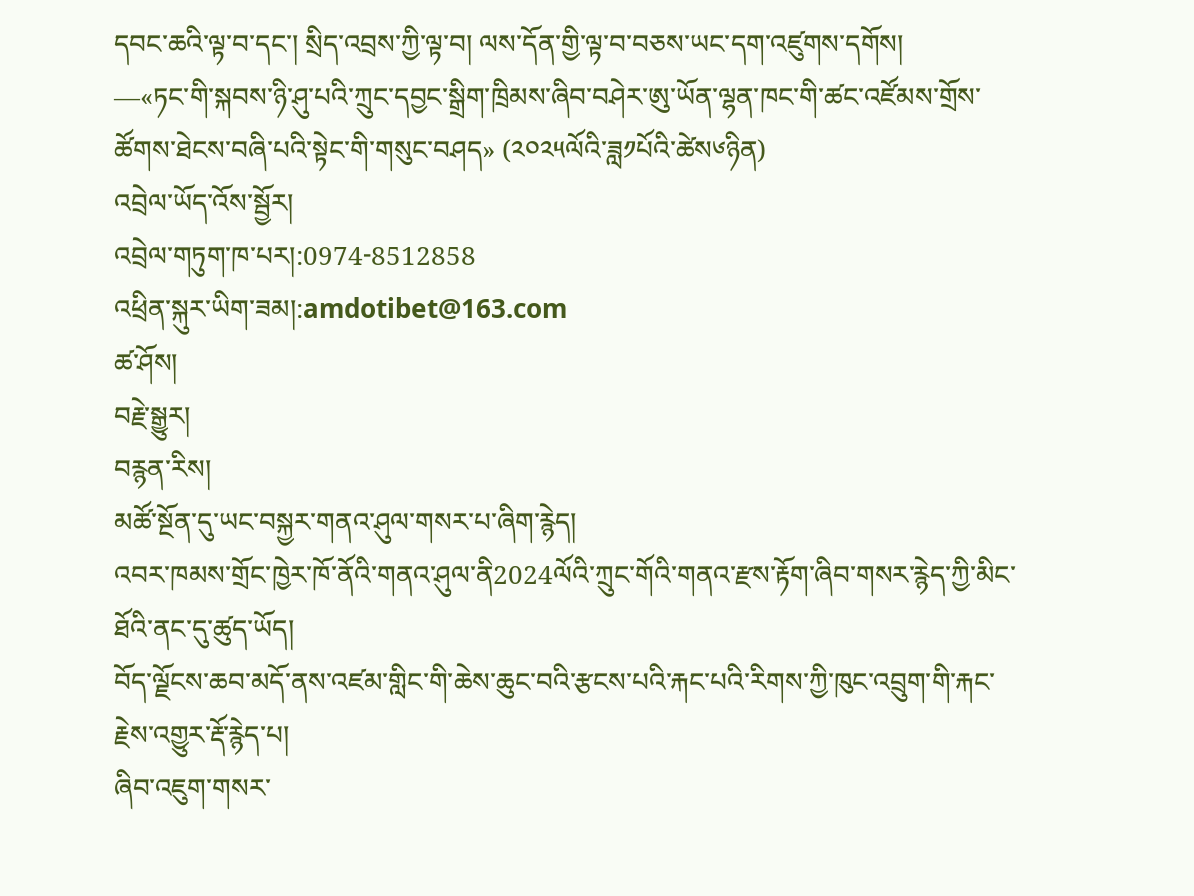དབང་ཆའི་ལྟ་བ་དང་། སྲིད་འབྲས་ཀྱི་ལྟ་བ། ལས་དོན་གྱི་ལྟ་བ་བཅས་ཡང་དག་འཛུགས་དགོས།
—«ཏང་གི་སྐབས་ཉི་ཤུ་པའི་ཀྲུང་དབྱང་སྒྲིག་ཁྲིམས་ཞིབ་བཤེར་ཨུ་ཡོན་ལྷན་ཁང་གི་ཚང་འཛོམས་གྲོས་ཚོགས་ཐེངས་བཞི་པའི་སྟེང་གི་གསུང་བཤད» (༢༠༢༥ལོའི་ཟླ༡པོའི་ཚེས༦ཉིན)
འབྲེལ་ཡོད་འོས་སྦྱོར།
འབྲེལ་གཏུག་ཁ་པར།:0974-8512858
འཕྲིན་སྐུར་ཡིག་ཟམ།:amdotibet@163.com
ཚ་ཤོས།
བརྗེ་སྒྱུར།
བརྙན་རིས།
མཚོ་སྔོན་དུ་ཡང་བསྐྱར་གནའ་ཤུལ་གསར་པ་ཞིག་རྙེད།
འབར་ཁམས་གྲོང་ཁྱེར་ཁོ་ནོའི་གནའ་ཤུལ་ནི2024ལོའི་ཀྲུང་གོའི་གནའ་རྫས་རྟོག་ཞིབ་གསར་རྙེད་ཀྱི་མིང་ཐོའི་ནང་དུ་ཚུད་ཡོད།
བོད་ལྗོངས་ཆབ་མདོ་ནས་འཛམ་གླིང་གི་ཆེས་ཆུང་བའི་རྩངས་པའི་རྐང་པའི་རིགས་ཀྱི་ཁུང་འབྲུག་གི་རྐང་རྗེས་འགྱུར་རྡོ་རྙེད་པ།
ཞིབ་འཇུག་གསར་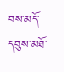བས་མདོ་དབུས་མཐོ་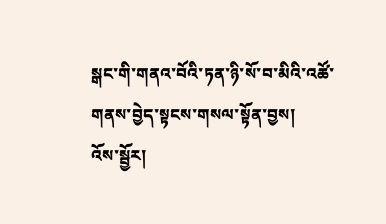སྒང་གི་གནའ་བོའི་ཏན་ཉི་སོ་བ་མིའི་འཚོ་གནས་བྱེད་སྟངས་གསལ་སྟོན་བྱས།
འོས་སྦྱོར།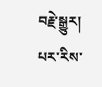བརྗེ་སྒྱུར།
པར་རིས་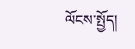ལོངས་སྤྱོད།